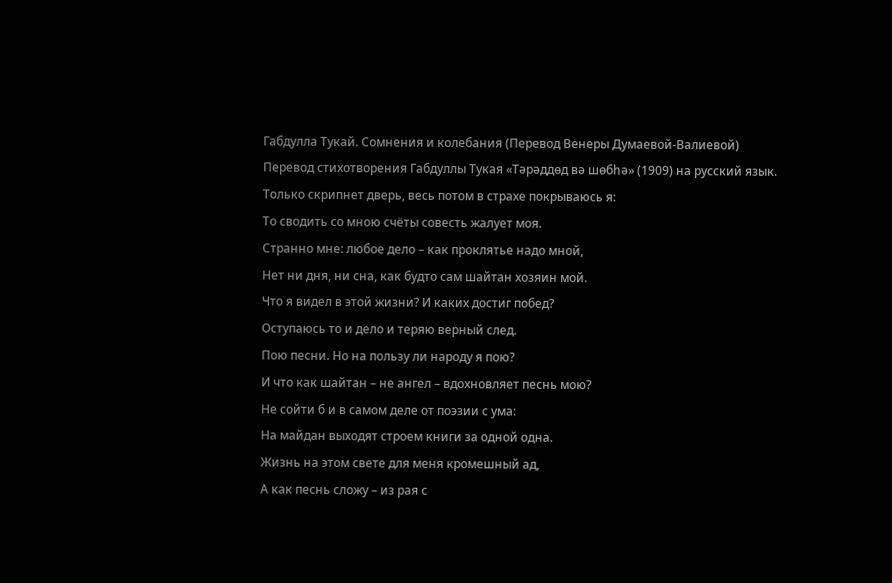Габдулла Тукай. Сомнения и колебания (Перевод Венеры Думаевой-Валиевой)
Перевод стихотворения Габдуллы Тукая «Тәрәддөд вә шөбһә» (1909) на русский язык.
Только скрипнет дверь, весь потом в страхе покрываюсь я:
То сводить со мною счёты совесть жалует моя.
Странно мне: любое дело – как проклятье надо мной,
Нет ни дня, ни сна, как будто сам шайтан хозяин мой.
Что я видел в этой жизни? И каких достиг побед?
Оступаюсь то и дело и теряю верный след.
Пою песни. Но на пользу ли народу я пою?
И что как шайтан – не ангел – вдохновляет песнь мою?
Не сойти б и в самом деле от поэзии с ума:
На майдан выходят строем книги за одной одна.
Жизнь на этом свете для меня кромешный ад,
А как песнь сложу – из рая с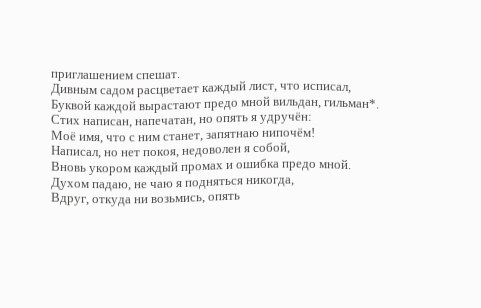приглашением спешат.
Дивным садом расцветает каждый лист, что исписал,
Буквой каждой вырастают предо мной вильдан, гильман*.
Стих написан, напечатан, но опять я удручён:
Моё имя, что с ним станет, запятнаю нипочём!
Написал, но нет покоя, недоволен я собой,
Вновь укором каждый промах и ошибка предо мной.
Духом падаю, не чаю я подняться никогда,
Вдруг, откуда ни возьмись, опять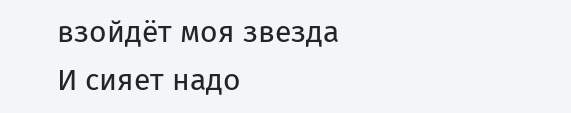взойдёт моя звезда
И сияет надо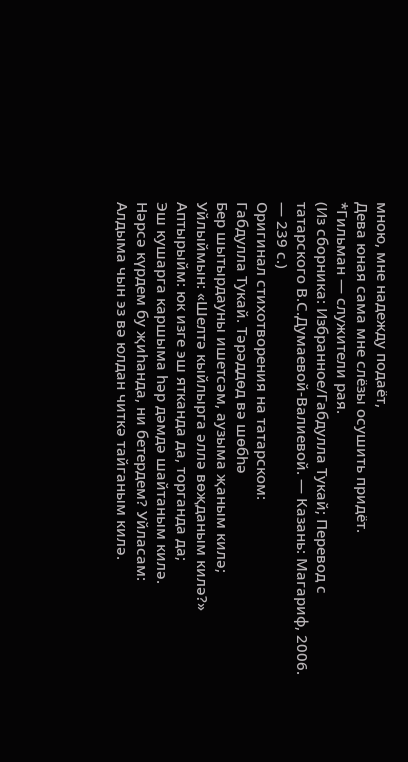мною, мне надежду подаёт,
Дева юная сама мне слёзы осушить придёт.
*Гильман — служители рая.
(Из сборника: Избранное/Габдулла Тукай; Перевод с татарского В.С.Думаевой-Валиевой. — Казань: Магариф, 2006. — 239 с.)
Оригинал стихотворения на татарском:
Габдулла Тукай. Тәрәддөд вә шөбһә
Бер шытырдауны ишетсәм, аузыма җаным килә;
Уйлыймын: «Шелтә кыйлырга әллә вөҗданым килә?»
Аптырыйм: юк изге эш ятканда да, торганда да;
Эш кушарга каршыма һәр дәмдә шайтаным килә.
Нәрсә күрдем бу җиһанда, ни бетердем? Уйласам:
Алдыма чын эз вә юлдан читкә тайганым килә.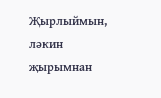Җырлыймын, ләкин җырымнан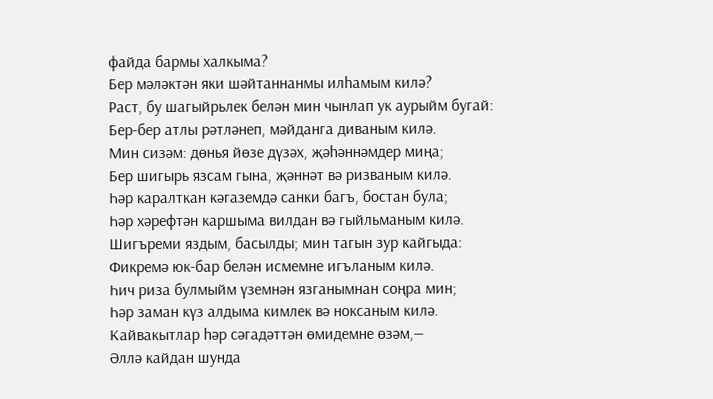файда бармы халкыма?
Бер мәләктән яки шәйтаннанмы илһамым килә?
Раст, бу шагыйрьлек белән мин чынлап ук аурыйм бугай:
Бер-бер атлы рәтләнеп, мәйданга диваным килә.
Мин сизәм: дөнья йөзе дүзәх, җәһәннәмдер миңа;
Бер шигырь язсам гына, җәннәт вә ризваным килә.
Һәр каралткан кәгаземдә санки багъ, бостан була;
Һәр хәрефтән каршыма вилдан вә гыйльманым килә.
Шигъреми яздым, басылды; мин тагын зур кайгыда:
Фикремә юк-бар белән исмемне игъланым килә.
Һич риза булмыйм үземнән язганымнан соңра мин;
Һәр заман күз алдыма кимлек вә ноксаным килә.
Кайвакытлар һәр сәгадәттән өмидемне өзәм,—
Әллә кайдан шунда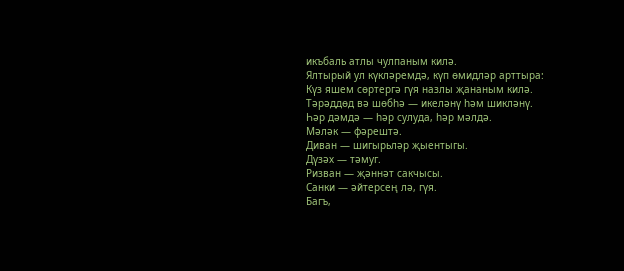икъбаль атлы чулпаным килә.
Ялтырый ул күкләремдә, күп өмидләр арттыра:
Күз яшем сөртергә гүя назлы җананым килә.
Тәрәддөд вә шөбһә — икеләнү һәм шикләнү.
Һәр дәмдә — һәр сулуда, һәр мәлдә.
Мәләк — фәрештә.
Диван — шигырьләр җыентыгы.
Дүзәх — тәмуг.
Ризван — җәннәт сакчысы.
Санки — әйтерсең лә, гүя.
Багъ,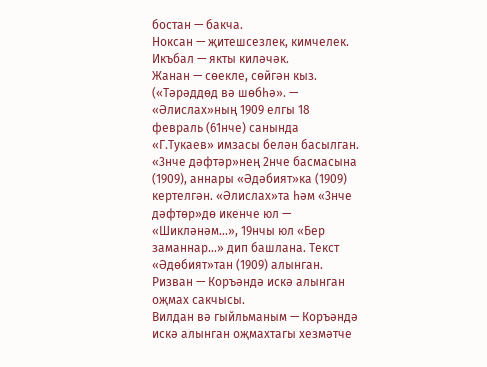бостан — бакча.
Ноксан — җитешсезлек, кимчелек.
Икъбал — якты киләчәк.
Жанан — сөекле, сөйгән кыз.
(«Тәрәддөд вә шөбһә». — «Әлислах»ның 1909 елгы 18 февраль (61нче) санында «Г.Тукаев» имзасы белән басылган. «3нче дәфтәр»нең 2нче басмасына (1909), аннары «Әдәбият»ка (1909) кертелгән. «Әлислах»та һәм «3нче дәфтөр»дө икенче юл — «Шикләнәм...», 19нчы юл «Бер заманнар...» дип башлана. Текст «Әдөбият»тан (1909) алынган.
Ризван — Коръәндә искә алынган оҗмах сакчысы.
Вилдан вә гыйльманым — Коръәндә искә алынган оҗмахтагы хезмәтче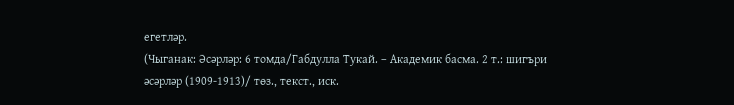егетләр.
(Чыганак: Әсәрләр: 6 томда/Габдулла Тукай. – Академик басма. 2 т.: шигъри әсәрләр (1909-1913)/ төз., текст., иск.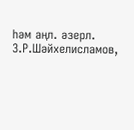һәм аңл. әзерл. З.Р.Шәйхелисламов,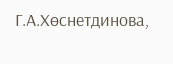Г.А.Хөснетдинова,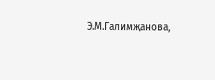Э.М.Галимҗанова,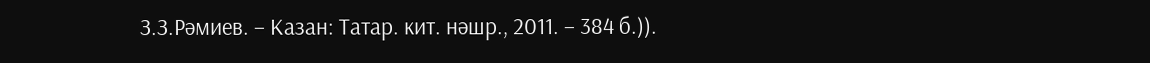З.З.Рәмиев. – Казан: Татар. кит. нәшр., 2011. – 384 б.)).